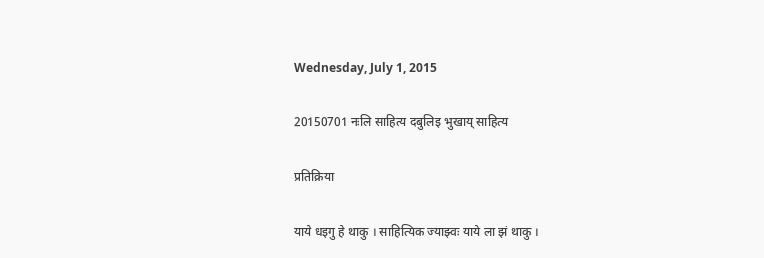Wednesday, July 1, 2015

20150701 नःलि साहित्य दबुलिइ भुखाय् साहित्य

प्रतिक्रिया

याये धइगु हे थाकु । साहित्यिक ज्याझ्वः याये ला झं थाकु ।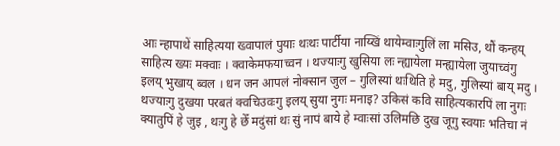आः न्हापाथें साहित्यया ख्वापालं पुयाः थःथः पार्टीया नाय्खिं थायेम्वाःगुलिं ला मसिउ, थौं कन्हय् साहित्य ख्यः मक्वाः । क्वाकेमफयाच्वन । थज्याःगु खुसिया लः न्ह्यायेला मन्ह्यायेला जुयाच्वंगु इलय् भुखाय् ब्वल । धन जन आपलं नोक्सान जुल – गुलिस्यां थःथिति हे मदु, गुलिस्यां बाय् मदु । थज्याःगु दुखया परबतं क्वचिउवःगु इलय् सुया नुगः मनाइ? उकिसं कवि साहित्यकारपिं ला नुगः क्यातुपिं हे जुइ , थःगु हे छेँ मदुंसां थः सुं नापं बाये हे म्वाःसां उलिमछि दुख जूगु स्वयाः भतिचा नं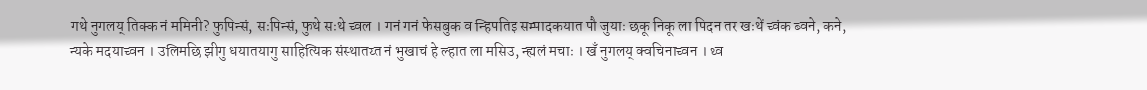गथे नुगलय् तिक्क नं ममिनी? फुपिन्सं, सःपिन्सं, फुथे सःथे च्वल । गनं गनं फेसबुक व न्हिपतिइ सम्पादकयात पौ जुयाः छकू निकू ला पिदन तर खःथें च्वंक ब्वने, कने, न्यके मदयाच्वन । उलिमछि झीगु धयातयागु साहित्यिक संस्थातय्त नं भुखाचं हे ल्हात ला मसिउ, न्ह्यलं मचाः । खँ नुगलय् क्वचिनाच्वन । थ्व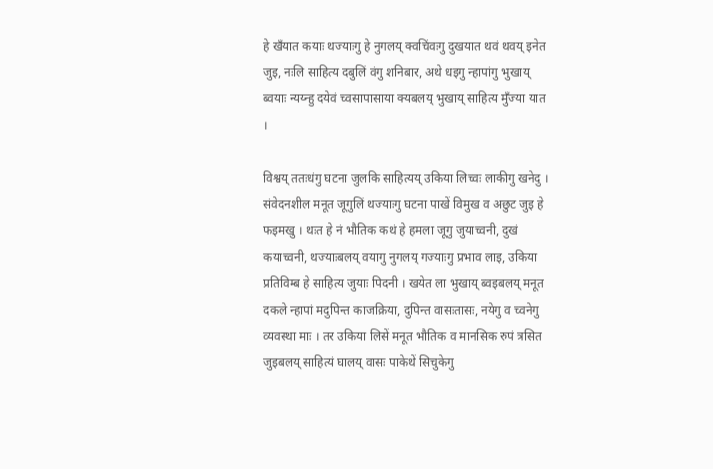हे खँयात कयाः थज्याःगु हे नुगलय् क्वचिंवःगु दुखयात थवं थवय् इनेत जुइ, नःलि साहित्य दबुलिं वंगु शनिबार, अथे धइगु न्हापांगु भुखाय् ब्वयाः न्यय्न्हु दयेवं च्वसापासाया क्यबलय् भुखाय् साहित्य मुँज्या यात ।

विश्वय् ततःधंगु घटना जुलकि साहित्यय् उकिया लिच्वः लाकीगु खनेदु । संवेदनशील मनूत जूगुलिं थज्याःगु घटना पाखें विमुख व अछुट जुइ हे फइमखु । थःत हे नं भौतिक कथं हे हमला जूगु जुयाच्वनी, दुखं कयाच्वनी, थज्याःबलय् वयागु नुगलय् गज्याःगु प्रभाव लाइ, उकिया प्रतिविम्ब हे साहित्य जुयाः पिदनी । खयेत ला भुखाय् ब्वइबलय् मनूत दकले न्हापां मदुपिन्त काजक्रिया, दुपिन्त वासःतासः, नयेगु व च्वनेगु व्यवस्था माः । तर उकिया लिसें मनूत भौतिक व मानसिक रुपं त्रसित जुइबलय् साहित्यं घालय् वासः पाकेथें सिचुकेगु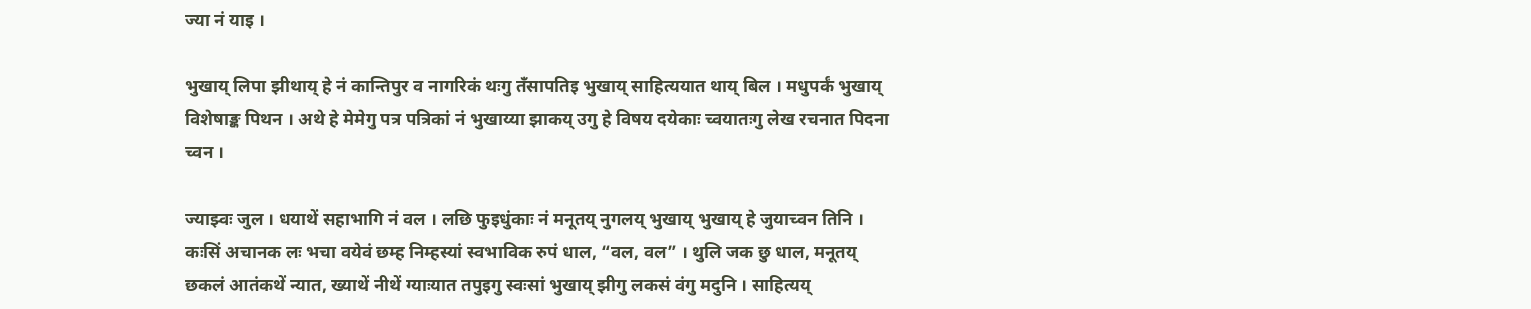ज्या नं याइ ।

भुखाय् लिपा झीथाय् हे नं कान्तिपुर व नागरिकं थःगु तँसापतिइ भुखाय् साहित्ययात थाय् बिल । मधुपर्कं भुखाय् विशेषाङ्क पिथन । अथे हे मेमेगु पत्र पत्रिकां नं भुखाय्या झाकय् उगु हे विषय दयेकाः च्वयातःगु लेख रचनात पिदना च्वन ।

ज्याझ्वः जुल । धयाथें सहाभागि नं वल । लछि फुइधुंकाः नं मनूतय् नुगलय् भुखाय् भुखाय् हे जुयाच्वन तिनि । कःसिं अचानक लः भचा वयेवं छम्ह निम्हस्यां स्वभाविक रुपं धाल, “वल, वल” । थुलि जक छु धाल, मनूतय् छकलं आतंकथें न्यात, ख्याथें नीथें ग्याःयात तपुइगु स्वःसां भुखाय् झीगु लकसं वंगु मदुनि । साहित्यय्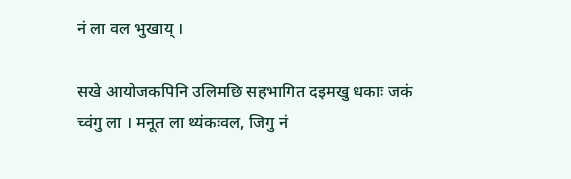नं ला वल भुखाय् ।

सखे आयोजकपिनि उलिमछि सहभागित दइमखु धकाः जकं च्वंगु ला । मनूत ला थ्यंकःवल, जिगु नं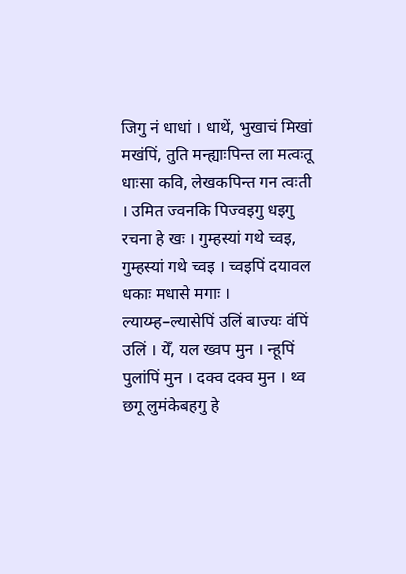जिगु नं धाधां । धाथें, भुखाचं मिखां मखंपिं, तुति मन्ह्याःपिन्त ला मत्वःतू धाःसा कवि, लेखकपिन्त गन त्वःती । उमित ज्वनकि पिज्वइगु धइगु रचना हे खः । गुम्हस्यां गथे च्वइ, गुम्हस्यां गथे च्वइ । च्वइपिं दयावल धकाः मधासे मगाः । ल्याय्म्ह–ल्यासेपिं उलिं बाज्यः वंपिं उलिं । येँ, यल ख्वप मुन । न्हूपिं पुलांपिं मुन । दक्व दक्व मुन । थ्व छगू लुमंकेबहगु हे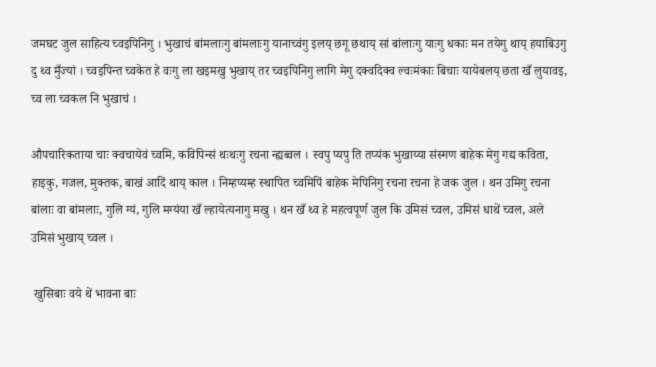जमघट जुल साहित्य च्वइपिनिगु । भुखाचं बांमलाःगु बांमलाःगु यानाच्वंगु इलय् छगू छथाय् सां बांलाःगु याःगु धकाः मन तयेगु थाय् हयाबिउगु दु थ्व मुँज्यां । च्वइपिन्त च्वकेत हे वःगु ला खइमखु भुखाय् तर च्वइपिनिगु लागि मेगु दक्वदिक्व ल्वःमंकाः बिचाः यायेबलय् छता खँ लुयावइ, च्व ला च्वकल नि भुखाचं ।

औपचारिकताया चाः क्वचायेवं च्वमि, कविपिन्सं थःथःगु रचना न्ह्यब्वल । स्वपु प्यपु ति तप्यंक भुखाय्या संस्मण बाहेक मेगु गद्य कविता, हाइकु, गजल, मुक्तक, बाखं आदिं थाय् काल । निम्हप्यम्ह स्थापित च्वमिपिं बाहेक मेपिनिगु रचना रचना हे जक जुल । थन उमिगु रचना बांलाः वा बांमलाः, गुलि ग्यं, गुलि मग्यंया खँ ल्हायेत्यनागु मखु । थन खँ थ्व हे महत्वपूर्ण जुल कि उमिसं च्वल, उमिसं धाथें च्वल, अले उमिसं भुखाय् च्वल ।

 खुसिबाः वये थें भावना बाः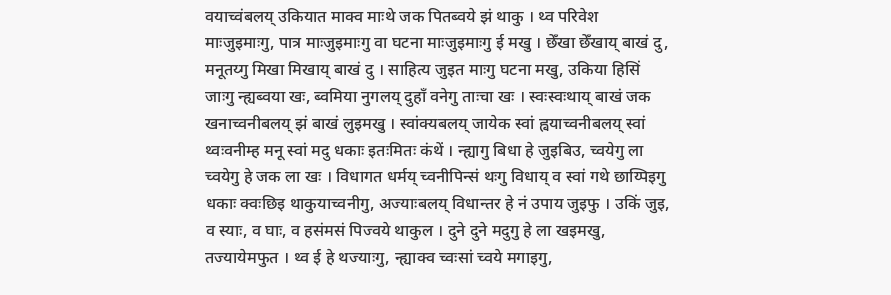वयाच्वंबलय् उकियात माक्व माःथे जक पितब्वये झं थाकु । थ्व परिवेश माःजुइमाःगु, पात्र माःजुइमाःगु वा घटना माःजुइमाःगु ई मखु । छेँखा छेँखाय् बाखं दु, मनूतय्गु मिखा मिखाय् बाखं दु । साहित्य जुइत माःगु घटना मखु, उकिया हिसिं जाःगु न्ह्यब्वया खः, ब्वमिया नुगलय् दुहाँ वनेगु ताःचा खः । स्वःस्वःथाय् बाखं जक खनाच्वनीबलय् झं बाखं लुइमखु । स्वांक्यबलय् जायेक स्वां ह्वयाच्वनीबलय् स्वां थ्वःवनीम्ह मनू स्वां मदु धकाः इतःमितः कंथें । न्ह्यागु बिधा हे जुइबिउ, च्वयेगु ला च्वयेगु हे जक ला खः । विधागत धर्मय् च्वनीपिन्सं थःगु विधाय् व स्वां गथे छाय्पिइगु धकाः क्वःछिइ थाकुयाच्वनीगु, अज्याःबलय् विधान्तर हे नं उपाय जुइफु । उकिं जुइ, व स्याः, व घाः, व हसंमसं पिज्वये थाकुल । दुने दुने मदुगु हे ला खइमखु, तज्यायेमफुत । थ्व ई हे थज्याःगु, न्ह्याक्व च्वःसां च्वये मगाइगु,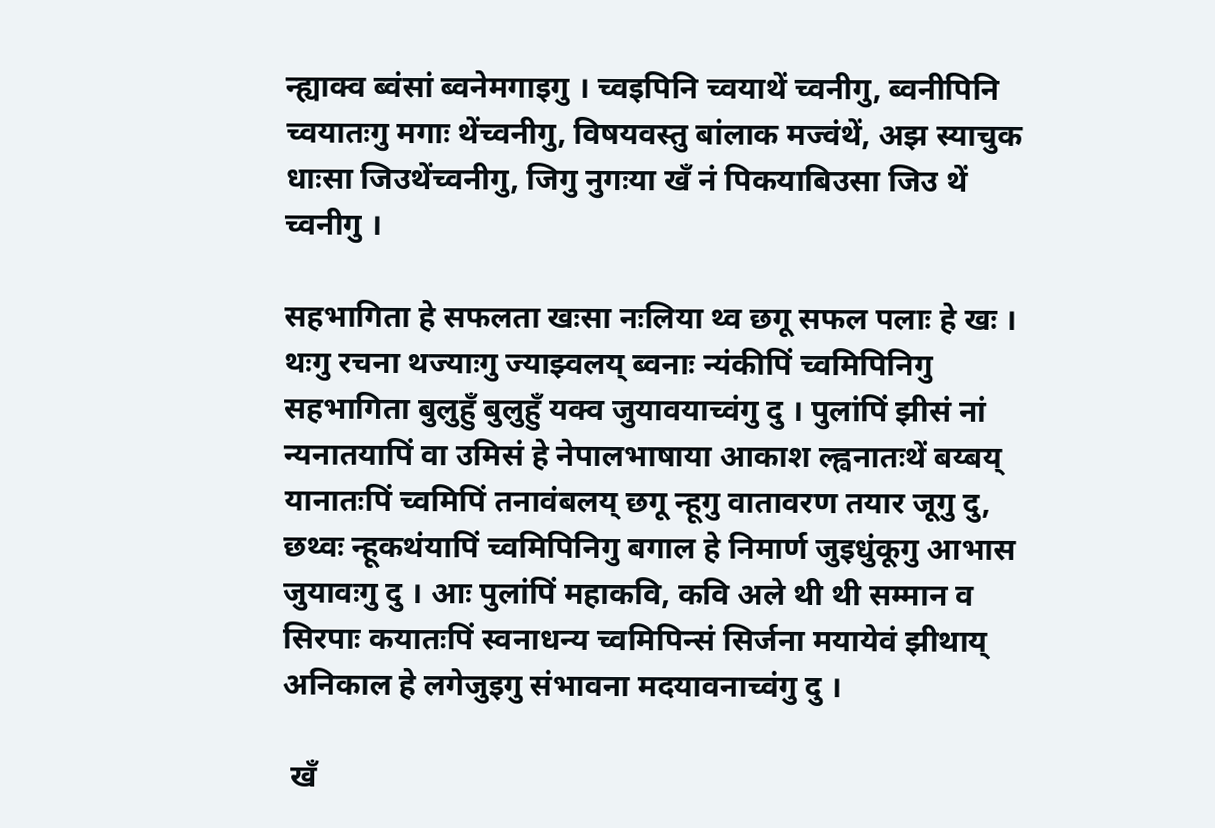न्ह्याक्व ब्वंसां ब्वनेमगाइगु । च्वइपिनि च्वयाथें च्वनीगु, ब्वनीपिनि च्वयातःगु मगाः थेंच्वनीगु, विषयवस्तु बांलाक मज्वंथें, अझ स्याचुक धाःसा जिउथेंच्वनीगु, जिगु नुगःया खँ नं पिकयाबिउसा जिउ थें च्वनीगु ।

सहभागिता हे सफलता खःसा नःलिया थ्व छगू सफल पलाः हे खः । थःगु रचना थज्याःगु ज्याझ्वलय् ब्वनाः न्यंकीपिं च्वमिपिनिगु सहभागिता बुलुहुँ बुलुहुँ यक्व जुयावयाच्वंगु दु । पुलांपिं झीसं नां न्यनातयापिं वा उमिसं हे नेपालभाषाया आकाश ल्ह्वनातःथें बय्बय् यानातःपिं च्वमिपिं तनावंबलय् छगू न्हूगु वातावरण तयार जूगु दु, छथ्वः न्हूकथंयापिं च्वमिपिनिगु बगाल हे निमार्ण जुइधुंकूगु आभास जुयावःगु दु । आः पुलांपिं महाकवि, कवि अले थी थी सम्मान व सिरपाः कयातःपिं स्वनाधन्य च्वमिपिन्सं सिर्जना मयायेवं झीथाय् अनिकाल हे लगेजुइगु संभावना मदयावनाच्वंगु दु ।

 खँ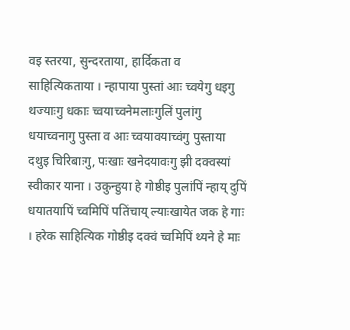वइ स्तरया, सुन्दरताया, हार्दिकता व साहित्यिकताया । न्हापाया पुस्तां आः च्वयेगु धइगु थज्याःगु धकाः च्वयाच्वनेमलाःगुलिं पुलांगु धयाच्वनागु पुस्ता व आः च्वयावयाच्वंगु पुस्ताया दथुइ चिरिबाःगु, पःखाः खनेदयावःगु झी दक्वस्यां स्वीकार याना । उकुन्हुया हे गोष्ठीइ पुलांपिं न्हाय् दुपिं धयातयापिं च्वमिपिं पतिंचाय् ल्याःखायेत जक हे गाः । हरेक साहित्यिक गोष्ठीइ दक्वं च्वमिपिं थ्यने हे माः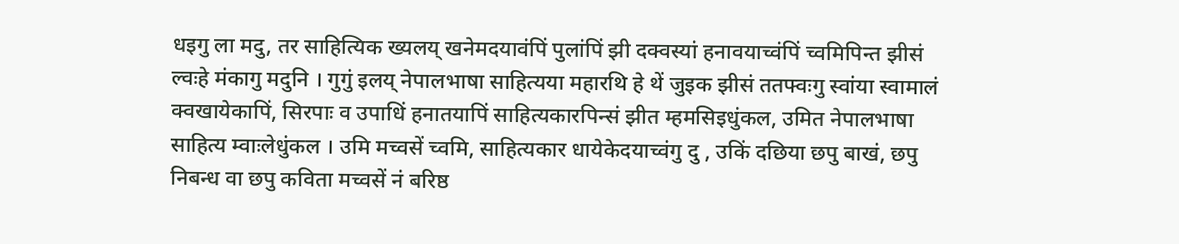धइगु ला मदु, तर साहित्यिक ख्यलय् खनेमदयावंपिं पुलांपिं झी दक्वस्यां हनावयाच्वंपिं च्वमिपिन्त झीसं ल्वःहे मंकागु मदुनि । गुगुं इलय् नेपालभाषा साहित्यया महारथि हे थें जुइक झीसं ततफ्वःगु स्वांया स्वामालं क्वखायेकापिं, सिरपाः व उपाधिं हनातयापिं साहित्यकारपिन्सं झीत म्हमसिइधुंकल, उमित नेपालभाषा साहित्य म्वाःलेधुंकल । उमि मच्वसें च्वमि, साहित्यकार धायेकेदयाच्वंगु दु , उकिं दछिया छपु बाखं, छपु निबन्ध वा छपु कविता मच्वसें नं बरिष्ठ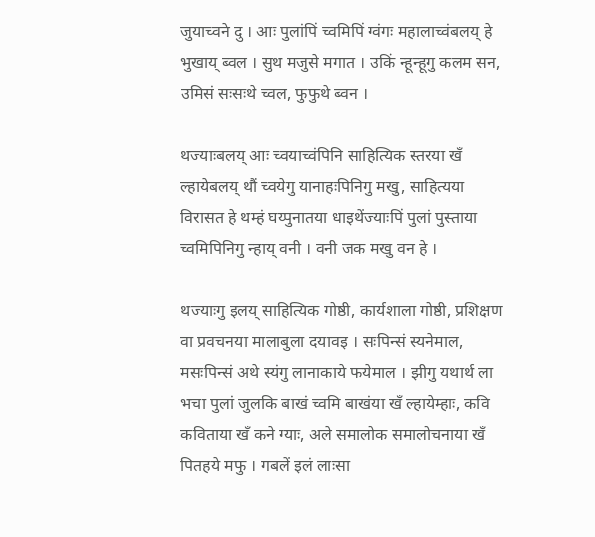जुयाच्वने दु । आः पुलांपिं च्वमिपिं ग्वंगः महालाच्वंबलय् हे भुखाय् ब्वल । सुथ मजुसे मगात । उकिं न्हून्हूगु कलम सन, उमिसं सःसःथे च्वल, फुफुथे ब्वन ।

थज्याःबलय् आः च्वयाच्वंपिनि साहित्यिक स्तरया खँ ल्हायेबलय् थौं च्वयेगु यानाहःपिनिगु मखु, साहित्यया विरासत हे थम्हं घय्पुनातया धाइथेंज्याःपिं पुलां पुस्ताया च्वमिपिनिगु न्हाय् वनी । वनी जक मखु वन हे ।

थज्याःगु इलय् साहित्यिक गोष्ठी, कार्यशाला गोष्ठी, प्रशिक्षण वा प्रवचनया मालाबुला दयावइ । सःपिन्सं स्यनेमाल, मसःपिन्सं अथे स्यंगु लानाकाये फयेमाल । झीगु यथार्थ ला भचा पुलां जुलकि बाखं च्वमि बाखंया खँ ल्हायेम्हाः, कवि कविताया खँ कने ग्याः, अले समालोक समालोचनाया खँ पितहये मफु । गबलें इलं लाःसा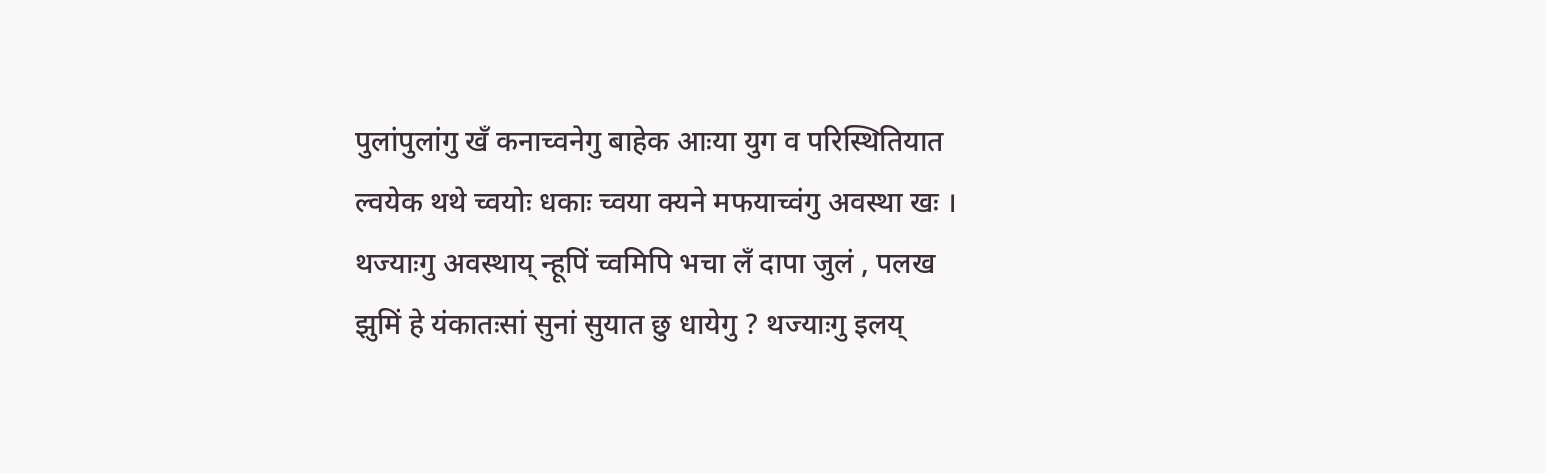पुलांपुलांगु खँ कनाच्वनेगु बाहेक आःया युग व परिस्थितियात ल्वयेक थथे च्वयोः धकाः च्वया क्यने मफयाच्वंगु अवस्था खः । थज्याःगु अवस्थाय् न्हूपिं च्वमिपि भचा लँ दापा जुलं , पलख झुमिं हे यंकातःसां सुनां सुयात छु धायेगु ? थज्याःगु इलय्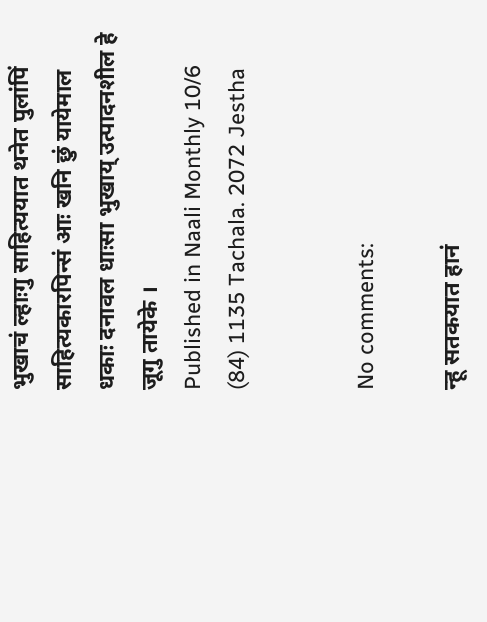भुखाचं ल्हाःगु साहित्ययात थनेत पुलांपिं साहित्यकारपिन्सं आः खनि छुं यायेमाल धकाः दनावल धाःसा भुखाय् उत्पादनशील हे जूगु तायेके ।
Published in Naali Monthly 10/6 (84) 1135 Tachala. 2072 Jestha


No comments:

न्हू सतकयात हानं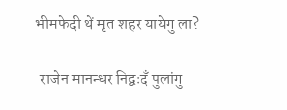भीमफेदी थें मृत शहर यायेगु ला?

  राजेन मानन्धर निद्वःदँ पुलांगु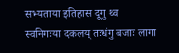सभ्यताया इतिहास दूगु थ्व स्वनिगःया दकलय् तःधंगु बजाः लागा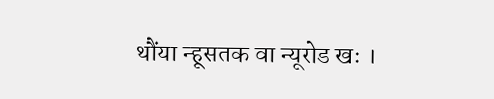थौंया न्हूसतक वा न्यूरोड खः ।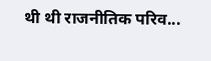थी थी राजनीतिक परिव...